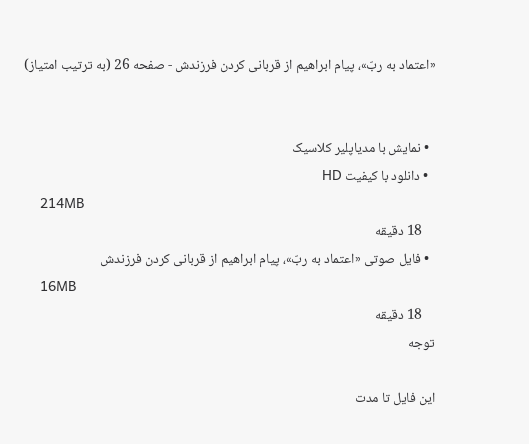«اعتماد به ربّ»، پیام ابراهیم از قربانی کردن فرزندش - صفحه 26 (به ترتیب امتیاز)


  • نمایش با مدیاپلیر کلاسیک
  • دانلود با کیفیت HD
    214MB
    18 دقیقه
  • فایل صوتی «اعتماد به ربّ»، پیام ابراهیم از قربانی کردن فرزندش
    16MB
    18 دقیقه
توجه

این فایل تا مدت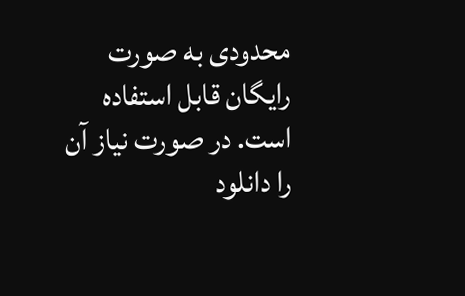محدودی به صورت رایگان قابل استفاده است. در صورت نیاز آن را دانلود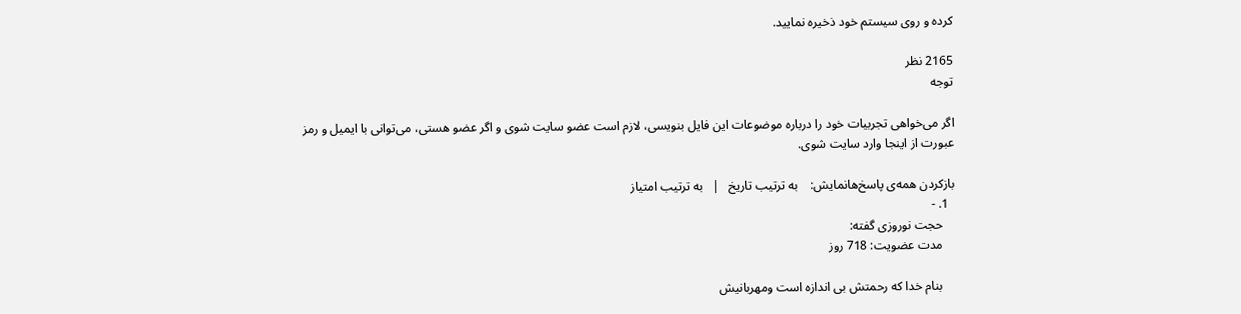کرده و روی سیستم خود ذخیره نمایید.

2165 نظر
توجه

اگر می‌‌خواهی تجربیات خود را درباره موضوعات این فایل بنویسی، لازم است عضو سایت شوی و اگر عضو هستی، می‌توانی با ایمیل و رمز عبورت از اینجا وارد سایت شوی.

بازکردن همه‌ی پاسخ‌هانمایش:    به ترتیب تاریخ   |   به ترتیب امتیاز
  1. -
    حجت نوروزی گفته:
    مدت عضویت: 718 روز

    بنام خدا که رحمتش بی اندازه است ومهربانیش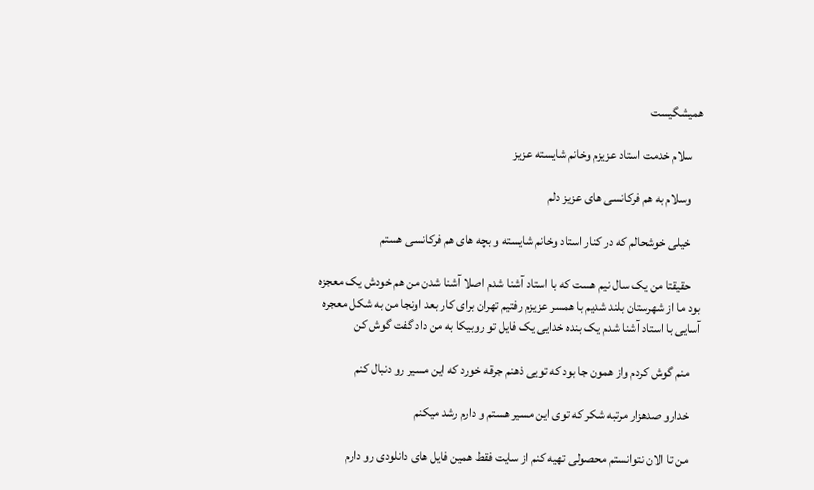همیشگیست

    سلام خدمت استاد عزیزم وخانم شایسته عزیز

    وسلام به هم فرکانسی های عزیز دلم

    خیلی خوشحالم که در کنار استاد وخانم شایسته و بچه های هم فرکانسی هستم

    حقیقتا من یک سال نیم هست که با استاد آشنا شدم اصلا آشنا شدن من هم خودش یک معجزه بود ما از شهرستان بلند شدیم با همسر عزیزم رفتیم تهران برای کار بعد اونجا من به شکل معجره آسایی با استاد آشنا شدم یک بنده خدایی یک فایل تو روبیکا به من داد گفت گوش کن

    منم گوش کردم واز همون جا بود که تویی ذهنم جرقه خورد که این مسیر رو دنبال کنم

    خدارو صدهزار مرتبه شکر که توی این مسیر هستم و دارم رشد میکنم

    من تا الان نتوانستم محصولی تهیه کنم از سایت فقط همین فایل های دانلودی رو دارم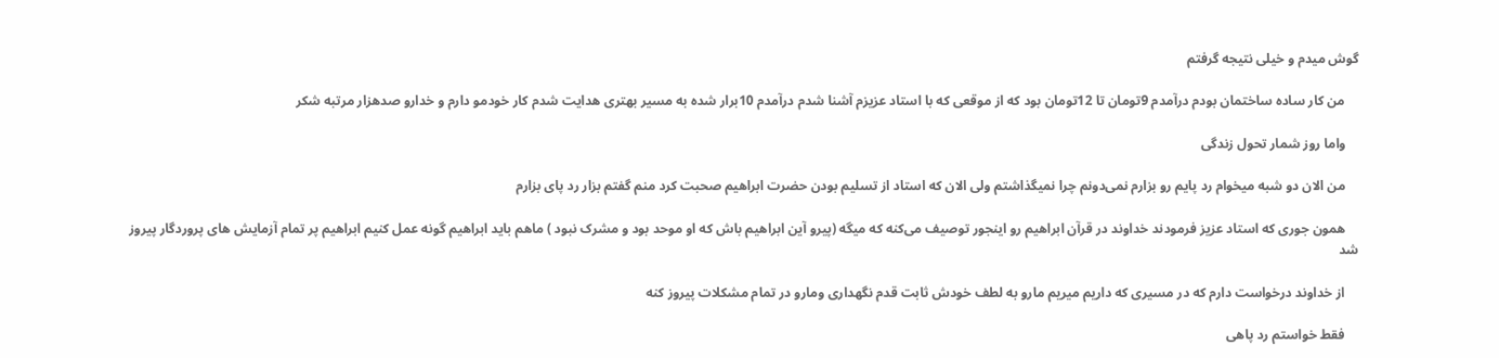گوش میدم و خیلی نتیجه گرفتم

    من کار ساده ساختمان بودم درآمدم 9تومان تا 12تومان بود که از موقعی که با استاد عزیزم آشنا شدم درآمدم 10برار شده به مسیر بهتری هدایت شدم کار خودمو دارم و خدارو صدهزار مرتبه شکر

    واما روز شمار تحول زندگی

    من الان دو شبه میخوام رد پایم رو بزارم نمی‌دونم چرا نمیگذاشتم ولی الان که استاد از تسلیم بودن حضرت ابراهیم صحبت کرد منم گفتم بزار رد پای بزارم

    همون جوری که استاد عزیز فرمودند خداوند در قرآن ابراهیم رو اینجور توصیف می‌کنه که میگه (پیرو آین ابراهیم باش که او موحد بود و مشرک نبود ) ماهم باید ابراهیم گونه عمل کنیم ابراهیم پر تمام آزمایش های پروردگار پیروز شد

    از خداوند درخواست دارم که در مسیری که داریم میریم مارو به لطف خودش ثابت قدم نگهداری ومارو در تمام مشکلات پیروز کنه

    فقط خواستم رد پاهی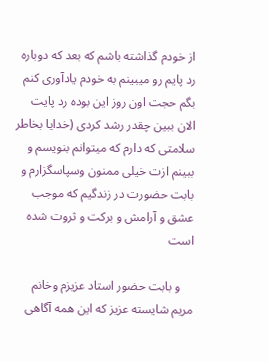از خودم گذاشته باشم که بعد که دوباره رد پایم رو میبینم به خودم یادآوری کنم بگم حجت اون روز این بوده رد پایت الان ببین چقدر رشد کردی (خدایا بخاطر سلامتی که دارم که میتوانم بنویسم و ببینم ازت خیلی ممنون وسپاسگزارم و بابت حضورت در زندگیم که موجب عشق و آرامش و برکت و ثروت شده است

    و بابت حضور استاد عزیزم وخانم مریم شایسته عزیز که این همه آگاهی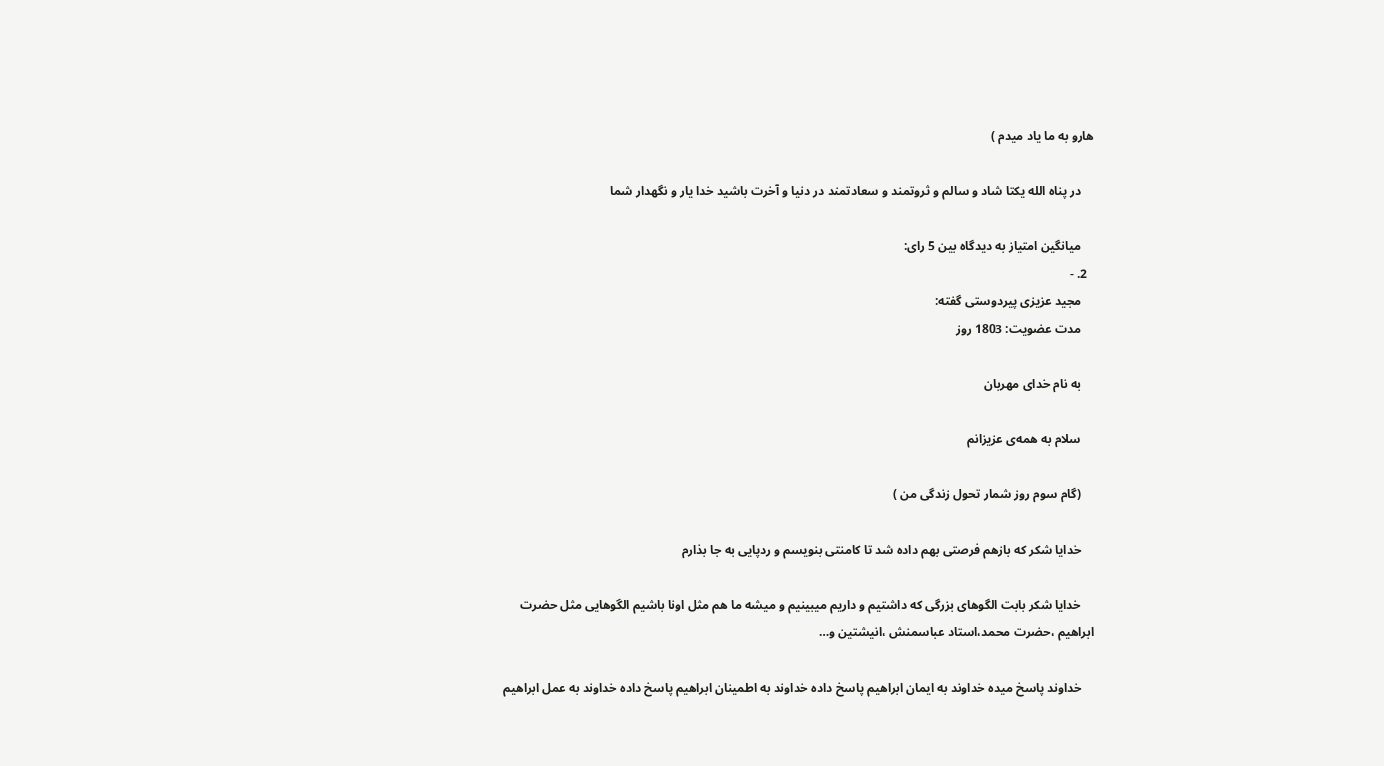هارو به ما یاد میدم )

    در پناه الله یکتا شاد و سالم و ثروتمند و سعادتمند در دنیا و آخرت باشید خدا یار و نگهدار شما

    میانگین امتیاز به دیدگاه بین 5 رای:
  2. -
    مجید عزیزی پیردوستی گفته:
    مدت عضویت: 1803 روز

    به نام خدای مهربان

    سلام به همه‌ی عزیزانم

    (گام سوم روز شمار تحول زندگی من )

    خدایا شکر که بازهم فرصتی بهم داده شد تا کامنتی بنویسم و ردپایی به جا بذارم

    خدایا شکر بابت الگوهای بزرگی که داشتیم و داریم میبینیم و میشه ما هم مثل اونا باشیم الگوهایی مثل حضرت ابراهیم ،حضرت محمد،استاد عباسمنش ،انیشتین و…

    خداوند پاسخ میده خداوند به ایمان ابراهیم پاسخ داده خداوند به اطمینان ابراهیم پاسخ داده خداوند به عمل ابراهیم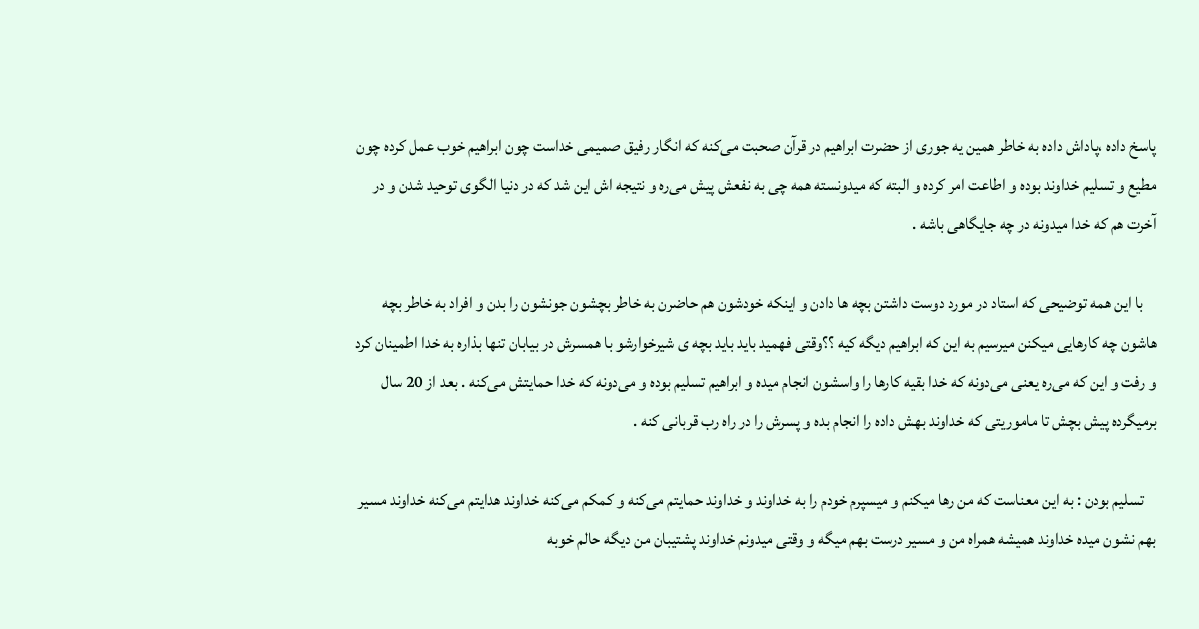پاسخ داده ،پاداش داده به خاطر همین یه جوری از حضرت ابراهیم در قرآن صحبت می‌کنه که انگار رفیق صمیمی خداست چون ابراهیم خوب عمل کرده چون مطیع و تسلیم خداوند بوده و اطاعت امر کرده و البته که میدونسته همه چی به نفعش پیش می‌ره و نتیجه اش این شد که در دنیا الگوی توحید شدن و در آخرت هم که خدا میدونه در چه جایگاهی باشه .

    با این همه توضیحی که استاد در مورد دوست داشتن بچه ها دادن و اینکه خودشون هم حاضرن به خاطر بچشون جونشون را بدن و افراد به خاطر بچه هاشون چه کارهایی میکنن میرسیم به این که ابراهیم دیگه کیه ؟؟وقتی فهمید باید باید بچه ی شیرخوارشو با همسرش در بیابان تنها بذاره به خدا اطمینان کرد و رفت و این که می‌ره یعنی می‌دونه که خدا بقیه کارها را واسشون انجام میده و ابراهیم تسلیم بوده و می‌دونه که خدا حمایتش می‌کنه . بعد از 20 سال برمیگرده پیش بچش تا ماموریتی که خداوند بهش داده را انجام بده و پسرش را در راه رب قربانی کنه .

    تسلیم بودن : به این معناست که من رها میکنم و میسپرم خودم را به خداوند و خداوند حمایتم می‌کنه و کمکم می‌کنه خداوند هدایتم می‌کنه خداوند مسیر بهم نشون میده خداوند همیشه همراه من و مسیر درست بهم میگه و وقتی میدونم خداوند پشتیبان من دیگه حالم خوبه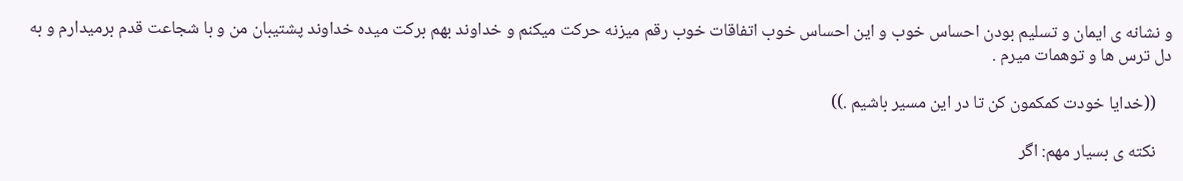و نشانه ی ایمان و تسلیم بودن احساس خوب و این احساس خوب اتفاقات خوب رقم میزنه حرکت میکنم و خداوند بهم برکت میده خداوند پشتیبان من و با شجاعت قدم برمیدارم و به دل ترس ها و توهمات میرم .

    ((خدایا خودت کمکمون کن تا در این مسیر باشیم .))

    نکته ی بسیار مهم: اگر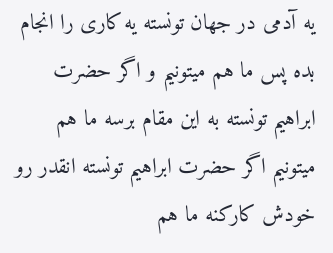یه آدمی در جهان تونسته یه کاری را انجام بده پس ما هم میتونیم و اگر حضرت ابراهیم تونسته به این مقام برسه ما هم میتونیم اگر حضرت ابراهیم تونسته انقدر رو خودش کارکنه ما هم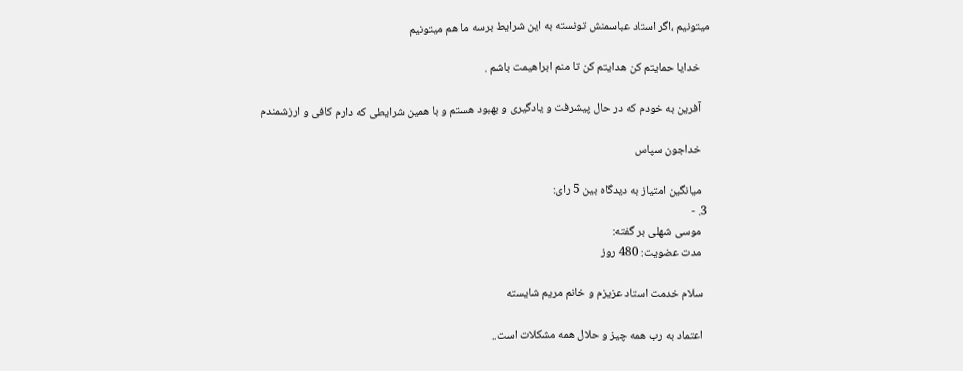میتونیم ،اگر استاد عباسمنش تونسته به این شرایط برسه ما هم میتونیم

    خدایا حمایتم کن هدایتم کن تا منم ابراهیمت باشم .

    آفرین به خودم که در حال پیشرفت و یادگیری و بهبود هستم و با همین شرایطی که دارم کافی و ارزشمندم

    خداجون سپاس

    میانگین امتیاز به دیدگاه بین 5 رای:
  3. -
    موسی شهلی بر گفته:
    مدت عضویت: 480 روز

    سلام خدمت استاد عزیزم و خانم مریم شایسته

    اعتماد به رب همه چیز و حلال همه مشکلات است..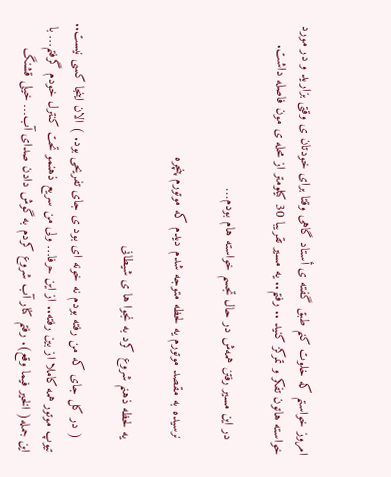امروز خواستم که خلوت کنم طبق گفته ی أستاد گاهی وقتا برای خودتان ی وقتی بزارید و در مورد خواسته هاتون تفکر و تمرکز کنید .. رفتم.. یه مسیر تقریبا 30 کیلومتر از محله ی مون فاصله داشت.

    در این مسیر رفتن همه‌ش در حال تجسم خواسته هام بودم…

    نرسیده به مقصد موتورم یه لحظه متوجه شدم دیدم که موتورم پنچره

    یه لحظه ذهنم شروع کرد به نجوا ها ی شیطانی

    ( در کل جای که من رفته بودم نه خونه ای بود ی جای تفریحی بود. ) الان اینجا کسی نیست.. تیوپ موتور همه کاملا از بین رفته.. از این حرفا… ولی من سریع ذهنمو تحت کنترل خودم گرفتم… با این جمله( الخیر فیما وقع). رفتم کنار آب شروع کردم به گوش دادن صدای آب… خیلی قشنگ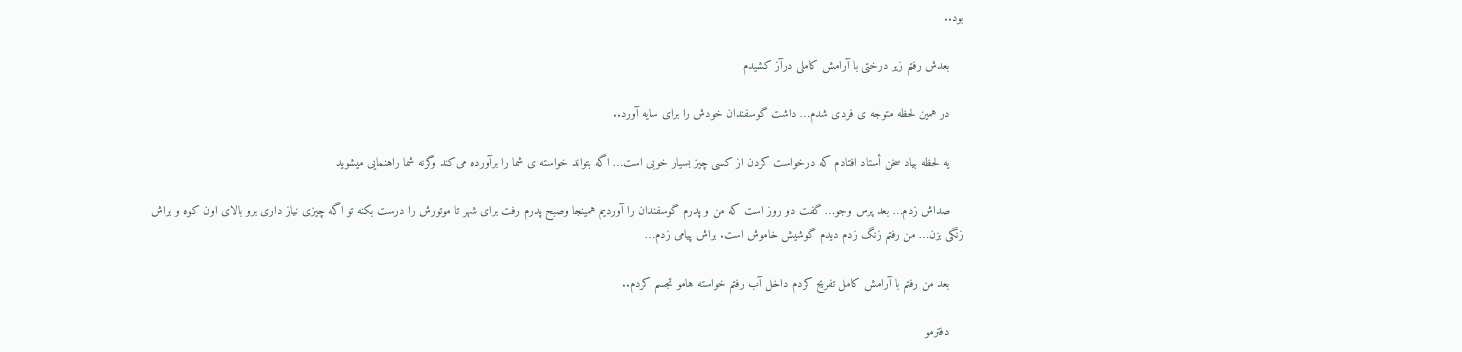بود..

    بعدش رفتم زیر درختی با آرامش کاملی درآز کشیدم

    در همین لحظه متوجه ی فردی شدم… داشت گوسفندان خودش را برای سایه آورد..

    یه لحظه بیاد سخن أستاد افتادم که درخواست کردن از کسی چیز بسیار خوبی است… اگه بتواند خواسته ی شما را برآورده می‌کند وگرنه شما راهنمایی میشوید

    صداش زدم… بعد پرس وجو… گفت دو روز است که من و پدرم گوسفندان را آوردیم همینجا وصبح پدرم رفت برای شهر تا موتورش را درست بکنه تو اگه چیزی نیاز داری برو بالای اون کوه و براش زنگی بزن… من رفتم زنگ زدم دیدم گوشیش خاموش است. براش پیامی زدم…

    بعد من رفتم با آرامش کامل تفریح کردم داخل آب رفتم خواسته هامو تجسم کردم..

    دفترمو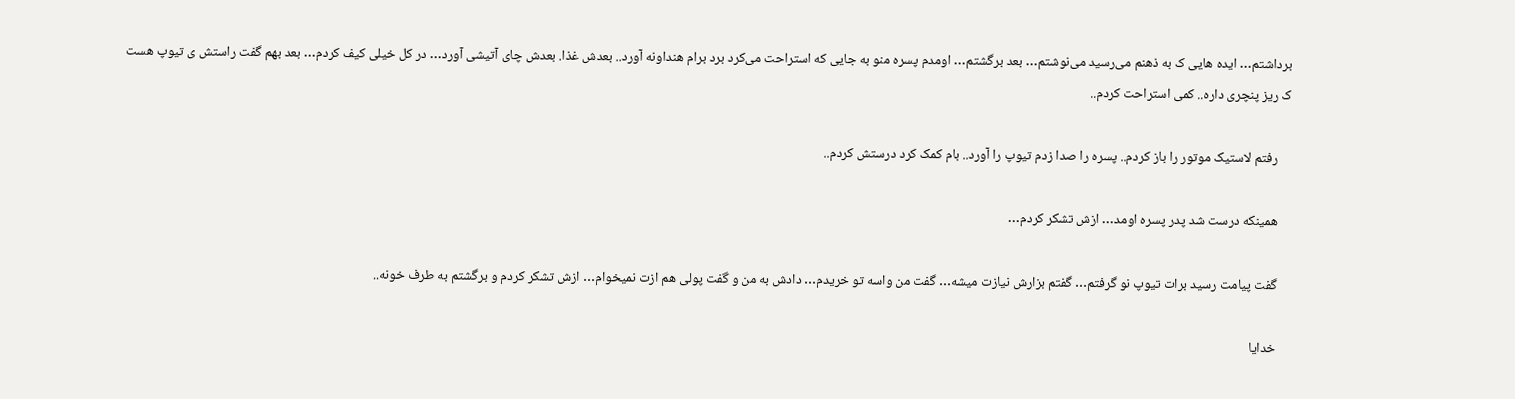برداشتم… ایده هایی ک به ذهنم می‌رسید می‌نوشتم… بعد برگشتم… اومدم پسره منو به جایی که استراحت می‌کرد برد برام هنداونه آورد.. بعدش غذا. بعدش چای آتیشی آورد… در کل خیلی کیف کردم… بعد بهم گفت راستش ی تیوپ هست ک ریز پنچری داره.. کمی استراحت کردم..

    رفتم لاستیک موتور را باز کردم.. پسره را صدا زدم تیوپ را آورد.. بام کمک کرد درستش کردم..

    همینکه درست شد پدر پسره اومد… ازش تشکر کردم…

    گفت پیامت رسید برات تیوپ نو گرفتم… گفتم بزارش نیازت میشه… گفت من واسه تو خریدم… دادش به من و گفت پولی هم ازت نمیخوام… ازش تشکر کردم و برگشتم به طرف خونه..

    خدایا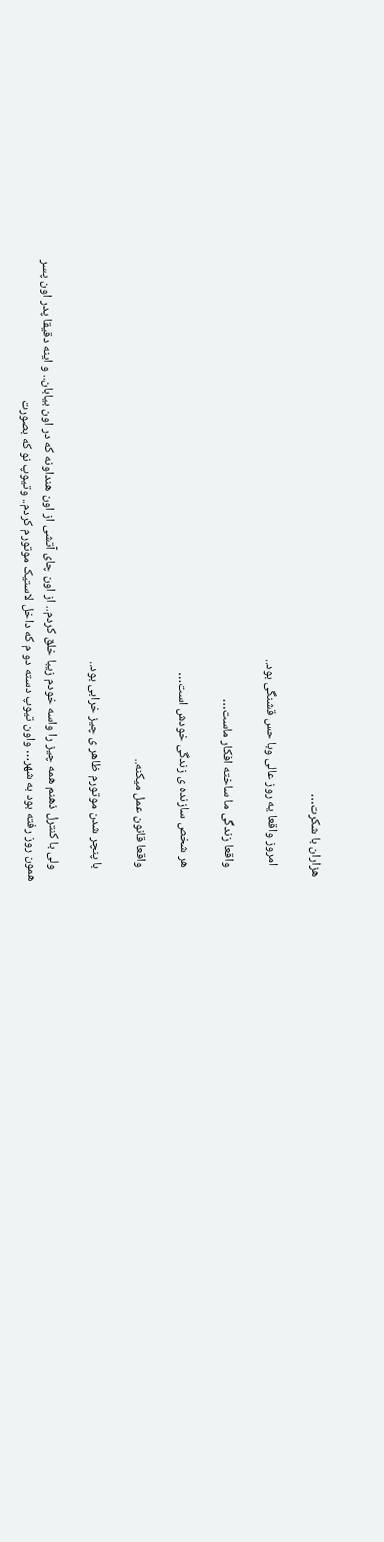هزاران با شکرت…

    امروز واقعا یه روز عالی وبا حس قشنگی بود..

    واقعا زندگی ما ساخته افکار ماست…

    هر شخص سازنده ی زندگی خودش است…

    واقعا قانون عمل میکنه..

    با پنچر شدن موتورم ظاهر ی چیز خرابی بود..

    ولی با کنترل ذهنم همه چیز را واسه خودم زیبا خلق کردم.. از اون چای آتشی از اون هنداونه که در اون بیابان.. و اینه دقیقا پدر اون پسر همون روز رفته بود به شهر… واون تیوپ دسته دو م که داخل لاستیک موتورم کردم.. وتیوپ نو که بصورت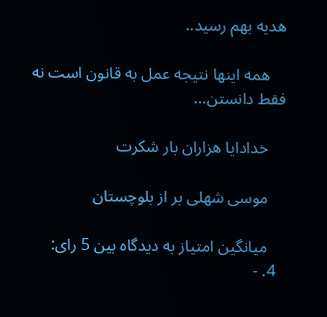هدیه بهم رسید..

    همه اینها نتیجه عمل به قانون است نه فقط دانستن…

    خدادایا هزاران بار شکرت

    موسی شهلی بر از بلوچستان

    میانگین امتیاز به دیدگاه بین 5 رای:
  4. -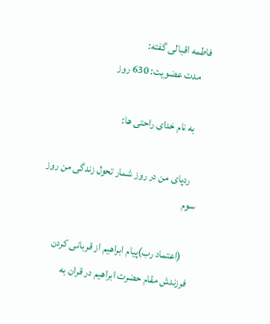فاطمه اقبالی گفته:
    مدت عضویت: 630 روز

    به نام خدای راحتی ها:

    ردپای من در روز شمار تحول زندگی من روز سوم

    (اعتماد رب)پیام ابراهیم از قربانی کردن فرزندش مقام حضرت ابراهیم در قران به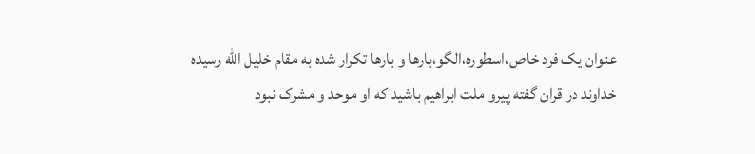عنوان یک فرد خاص،اسطوره،الگو،بارها و بارها تکرار شده به مقام خلیل الله رسیده خداوند در قران گفته پیرو ملت ابراهیم باشید که او موحد و مشرک نبود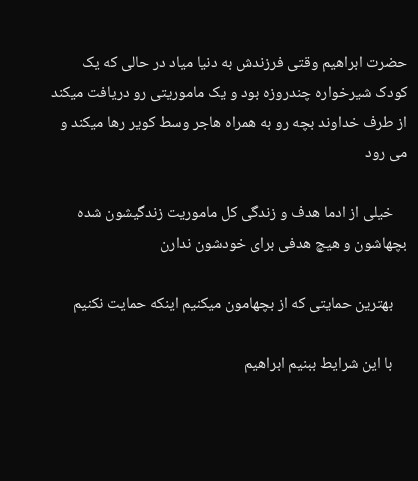حضرت ابراهیم وقتی فرزندش به دنیا میاد در حالی که یک کودک شیرخواره چندروزه بود و یک ماموریتی رو دریافت میکند از طرف خداوند بچه رو به همراه هاجر وسط کویر رها میکند و می رود

    خیلی از ادما هدف و زندگی کل ماموریت زندگیشون شده بچهاشون و هیچ هدفی برای خودشون ندارن

    بهترین حمایتی که از بچهامون میکنیم اینکه حمایت نکنیم

    با این شرایط ببنیم ابراهیم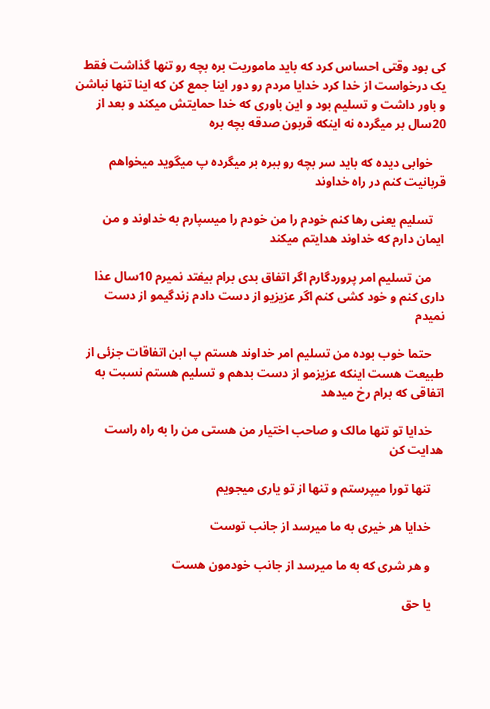کی بود وقتی احساس کرد که باید ماموریت بره بچه رو تنها گذاشت فقط یک درخواست از خدا کرد خدایا مردم رو دور اینا جمع کن که اینا تنها نباشن و باور داشت و تسلیم بود و این باوری که خدا حمایتش میکند و بعد از 20سال بر میگرده نه اینکه قربون صدقه بچه بره

    خوابی دیده که باید سر بچه رو ببره بر میگرده پ میگوید میخواهم قربانیت کنم در راه خداوند

    تسلیم یعنی رها کنم خودم را من خودم را میسپارم به خداوند و من ایمان دارم که خداوند هدایتم میکند

    من تسلیم امر پروردگارم اگر اتفاق بدی برام بیفتد نمیرم 10سال عذا داری کنم و خود کشی کنم اگر عزیزیو از دست دادم زندگیمو از دست نمیدم

    حتما خوب بوده من تسلیم امر خداوند هستم پ ابن اتفاقات جزئی از طبیعت هست اینکه عزیزمو از دست بدهم و تسلیم هستم نسبت به اتفاقی که برام رخ میدهد

    خدایا تو تنها مالک و صاحب اختیار من هستی من را به راه راست هدایت کن

    تنها تورا میپرستم و تنها از تو یاری میجویم

    خدایا هر خیری به ما میرسد از جانب توست

    و هر شری که به ما میرسد از جانب خودمون هست

    یا حق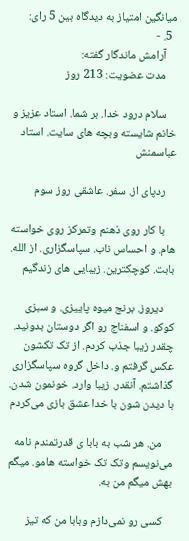میانگین امتیاز به دیدگاه بین 5 رای:
  5. -
    آرامش ماندگار گفته:
    مدت عضویت: 213 روز

    سلام درود خدا. بر شما. استاد عزیز و خانم شایسته وبچه های سایت. استاد عباسمنش

    ردپای از. سفر. عاشقی روز سوم

    با کار روی ذهنم وتمرکز روی خواسته هام. و احساس ناب. سپاسگزاری. از الله. بابت. کوچکترین. زیبایی های زندگیم

    دیروز. برنج میوه پاییزی. و سبزی کوکو. و اسفناج رو اگر دوستان بدونید. چقدر زیبا جذب کردم. از تک تکشون عکس گرفتم و. داخل گروه سپاسگزاری گذاشتم. آنقدر. زیبا وارد. خونمون شدن. با دیدن شون با خدا عشق بازی می‌کردم

    من. هر شب به بابا ی قدرتمندم نامه می‌نویسم وتک تک خواسته هامو. میگم بهش میگم من به.

    کسی رو نمی‌دازم وبابا من که تیز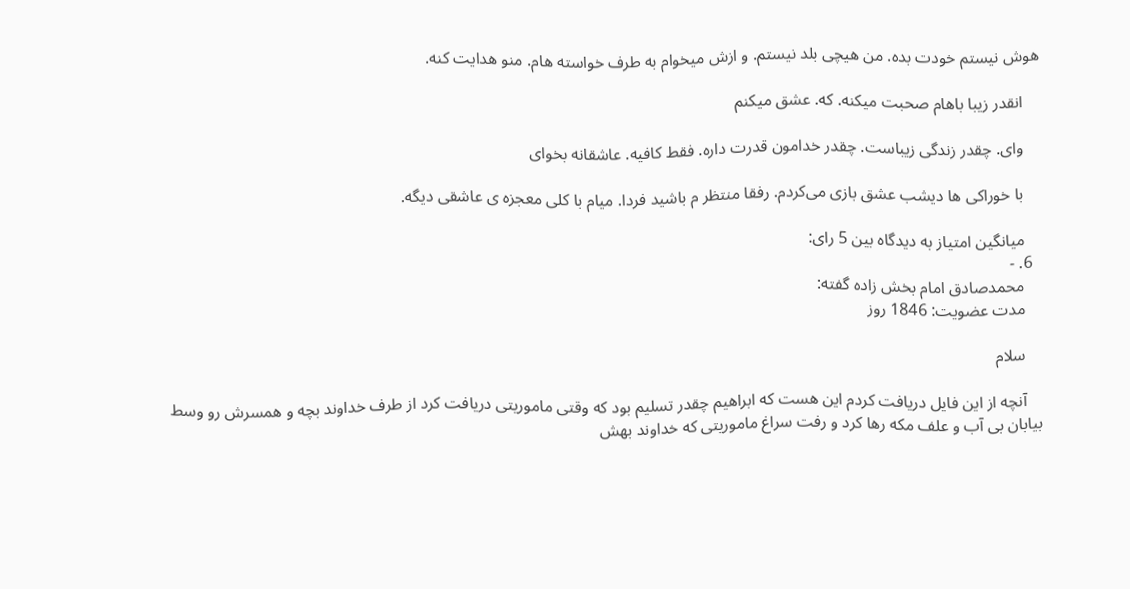هوش نیستم خودت بده. من هیچی بلد نیستم. و ازش میخوام به طرف خواسته هام. منو هدایت کنه.

    انقدر زیبا باهام صحبت میکنه. که. عشق میکنم

    وای. چقدر زندگی زیباست. چقدر خدامون قدرت داره. فقط کافیه. عاشقانه بخوای

    با خوراکی ها دیشب عشق بازی می‌کردم. رفقا منتظر م باشید فردا. میام با کلی معجزه ی عاشقی دیگه.

    میانگین امتیاز به دیدگاه بین 5 رای:
  6. -
    محمدصادق امام بخش زاده گفته:
    مدت عضویت: 1846 روز

    سلام

    آنچه از این فایل دریافت کردم این هست که ابراهیم چقدر تسلیم بود که وقتی ماموریتی دریافت کرد از طرف خداوند بچه و همسرش رو وسط بیابان بی آب و علف مکه رها کرد و رفت سراغ ماموریتی که خداوند بهش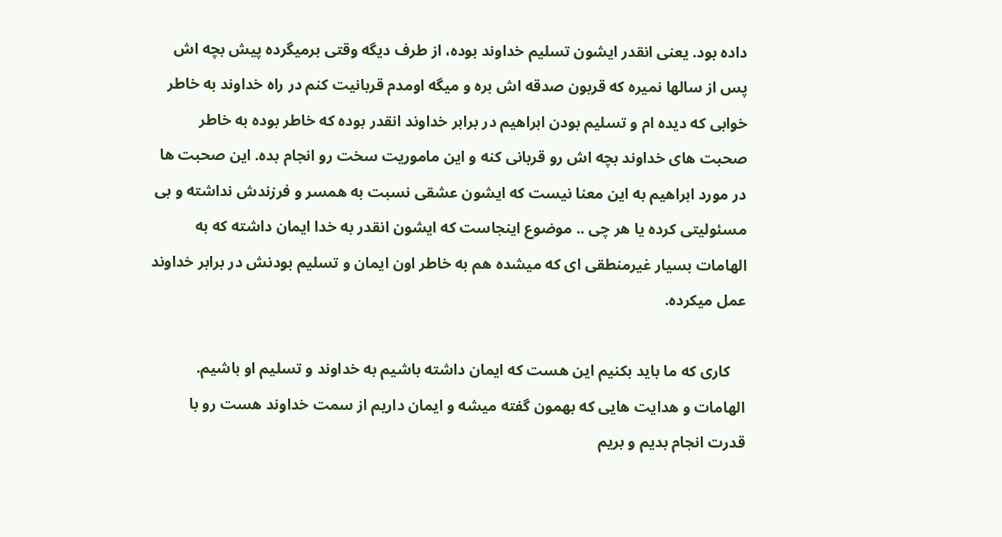داده بود. یعنی انقدر ایشون تسلیم خداوند بوده، از طرف دیگه وقتی برمیگرده پیش بچه اش پس از سالها نمیره که قربون صدقه اش بره و میگه اومدم قربانیت کنم در راه خداوند به خاطر خوابی که دیده ام و تسلیم بودن ابراهیم در برابر خداوند انقدر بوده که خاطر بوده به خاطر صحبت های خداوند بچه اش رو قربانی کنه و این ماموریت سخت رو انجام بده. این صحبت ها در مورد ابراهیم به این معنا نیست که ایشون عشقی نسبت به همسر و فرزندش نداشته و بی مسئولیتی کرده یا هر چی .. موضوع اینجاست که ایشون انقدر به خدا ایمان داشته که به الهامات بسیار غیرمنطقی ای که میشده هم به خاطر اون ایمان و تسلیم بودنش در برابر خداوند عمل میکرده.

    کاری که ما باید بکنیم این هست که ایمان داشته باشیم به خداوند و تسلیم او باشیم. الهامات و هدایت هایی که بهمون گفته میشه و ایمان داریم از سمت خداوند هست رو با قدرت انجام بدیم و بریم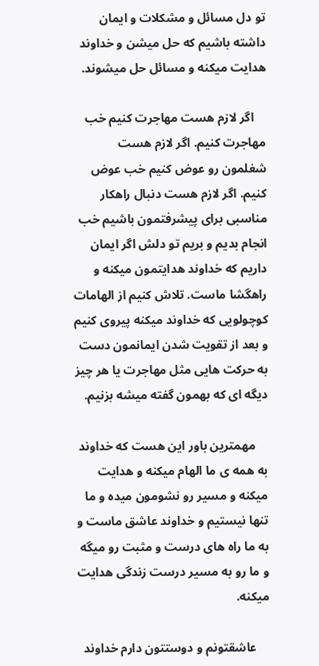تو دل مسائل و مشکلات و ایمان داشته باشیم که حل میشن و خداوند هدایت میکنه و مسائل حل میشوند.

    اگر لازم هست مهاجرت کنیم خب مهاجرت کنیم. اگر لازم هست شغلمون رو عوض کنیم خب عوض کنیم. اگر لازم هست دنبال راهکار مناسبی برای پیشرفتمون باشیم خب انجام بدیم و بریم تو دلش اگر ایمان داریم که خداوند هدایتمون میکنه و راهگشا ماست. تلاش کنیم از الهامات کوچولویی که خداوند میکنه پیروی کنیم و بعد از تقویت شدن ایمانمون دست به حرکت هایی مثل مهاجرت یا هر چیز دیگه ای که بهمون گفته میشه بزنیم.

    مهمترین باور این هست که خداوند به همه ی ما الهام میکنه و هدایت میکنه و مسیر رو نشومون میده و ما تنها نیستیم و خداوند عاشق ماست و به ما راه های درست و مثبت رو میگه و ما رو به مسیر درست زندگی هدایت میکنه.

    عاشقتونم و دوستتون دارم خداوند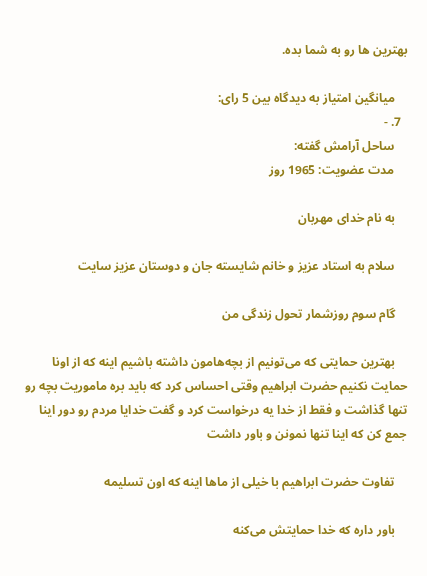بهترین ها رو به شما بده.

    میانگین امتیاز به دیدگاه بین 5 رای:
  7. -
    ساحل آرامش گفته:
    مدت عضویت: 1965 روز

    به نام خدای مهربان

    سلام به استاد عزیز و خانم شایسته جان و دوستان عزیز سایت

    گام سوم روزشمار تحول زندگی من

    بهترین حمایتی که می‌تونیم از بچه‌هامون داشته باشیم اینه که از اونا حمایت نکنیم حضرت ابراهیم وقتی احساس کرد که باید بره ماموریت بچه رو تنها گذاشت و فقط از خدا یه درخواست کرد و گفت خدایا مردم رو دور اینا جمع کن که اینا تنها نمونن و باور داشت

    تفاوت حضرت ابراهیم با خیلی از ماها اینه که اون تسلیمه

    باور داره که خدا حمایتش می‌کنه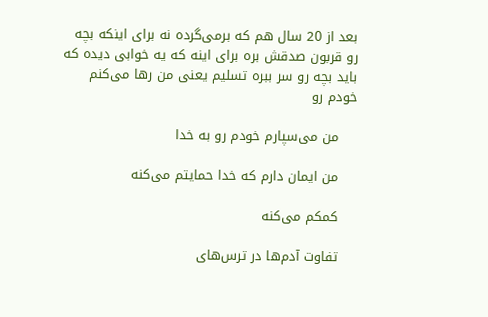بعد از 20 سال هم که برمی‌گرده نه برای اینکه بچه رو قربون صدقش بره برای اینه که یه خوابی دیده که باید بچه رو سر ببره تسلیم یعنی من رها می‌کنم خودم رو

    من می‌سپارم خودم رو به خدا

    من ایمان دارم که خدا حمایتم می‌کنه

    کمکم می‌کنه

    تفاوت آدم‌ها در ترس‌های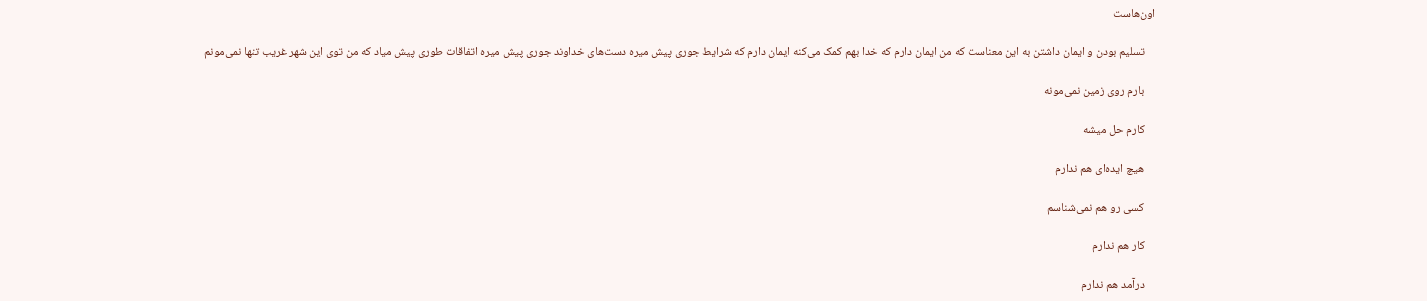اون‌هاست

    تسلیم بودن و ایمان داشتن به این معناست که من ایمان دارم که خدا بهم کمک می‌کنه ایمان دارم که شرایط جوری پیش میره دست‌های خداوند جوری پیش میره اتفاقات طوری پیش میاد که من توی این شهر غریب تنها نمی‌مونم

    بارم روی زمین نمی‌مونه

    کارم حل میشه

    هیچ ایده‌ای هم ندارم

    کسی رو هم نمی‌شناسم

    کار هم ندارم

    درآمد هم ندارم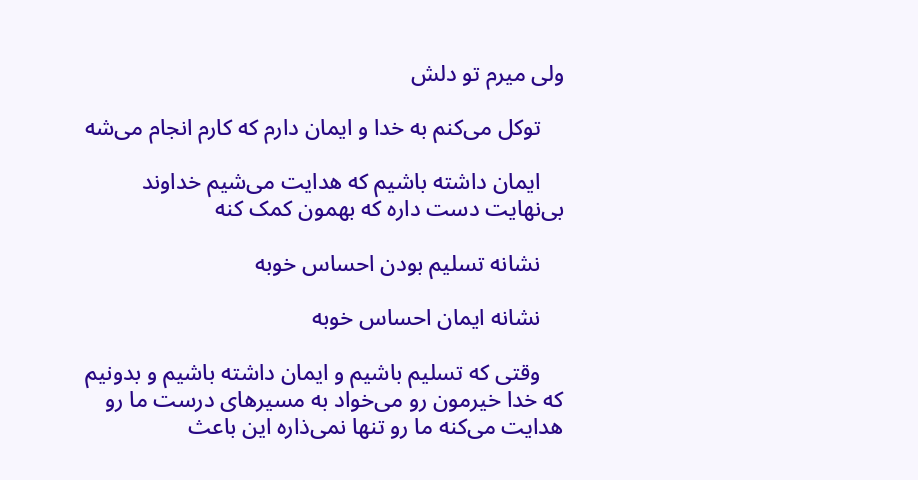ولی میرم تو دلش

    توکل می‌کنم به خدا و ایمان دارم که کارم انجام می‌شه

    ایمان داشته باشیم که هدایت می‌شیم خداوند بی‌نهایت دست داره که بهمون کمک کنه

    نشانه تسلیم بودن احساس خوبه

    نشانه ایمان احساس خوبه

    وقتی که تسلیم باشیم و ایمان داشته باشیم و بدونیم که خدا خیرمون رو می‌خواد به مسیرهای درست ما رو هدایت می‌کنه ما رو تنها نمی‌ذاره این باعث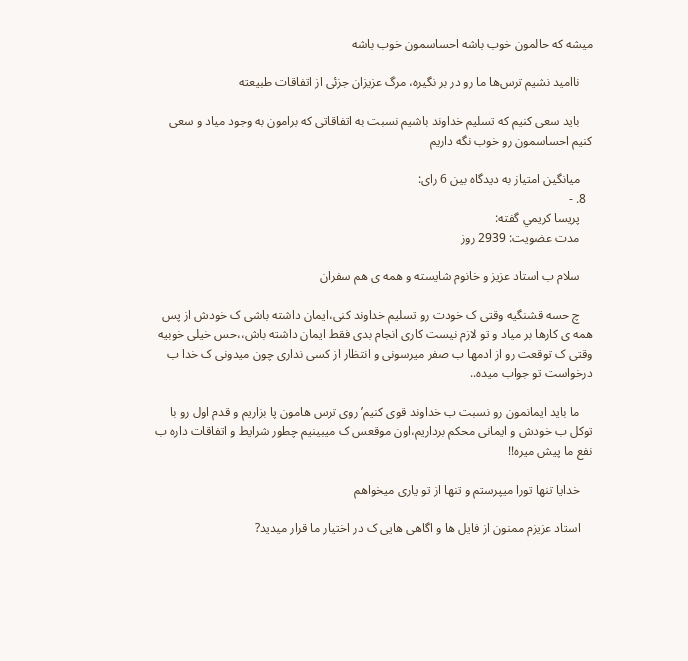میشه که حالمون خوب باشه احساسمون خوب باشه

    ناامید نشیم ترس‌ها ما رو در بر نگیره، مرگ عزیزان جزئی از اتفاقات طبیعته

    باید سعی کنیم که تسلیم خداوند باشیم نسبت به اتفاقاتی که برامون به وجود میاد و سعی کنیم احساسمون رو خوب نگه داریم

    میانگین امتیاز به دیدگاه بین 6 رای:
  8. -
    پريسا كريمي گفته:
    مدت عضویت: 2939 روز

    سلام ب استاد عزیز و خانوم شایسته و همه ی هم سفران

    چ حسه قشنگیه وقتی ک خودت رو تسلیم خداوند کنی،ایمان داشته باشی ک خودش از پس همه ی کارها بر میاد و تو لازم نیست کاری انجام بدی فقط ایمان داشته باش،،حس خیلی خوبیه وقتی ک توقعت رو از ادمها ب صفر میرسونی و انتظار از کسی نداری چون میدونی ک خدا ب درخواست تو جواب میده..

    ما باید ایمانمون رو نسبت ب خداوند قوی کنیم’روی ترس هامون پا بزاریم و قدم اول رو با توکل ب خودش و ایمانی محکم برداریم،اون موقعس ک میبینیم چطور شرایط و اتفاقات داره ب نفع ما پیش میره!!

    خدایا تنها تورا میپرستم و تنها از تو یاری میخواهم

    استاد عزیزم ممنون از فایل ها و اگاهی هایی ک در اختیار ما قرار میدید?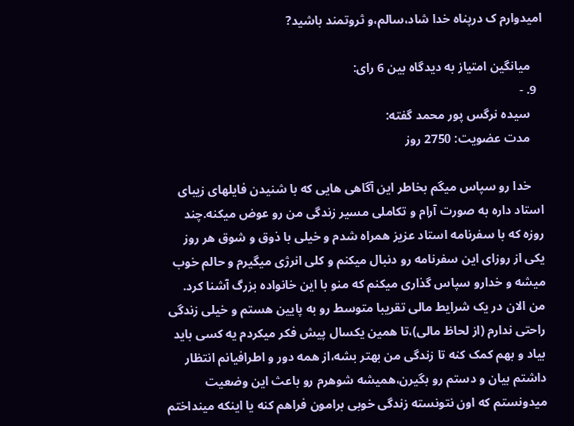امیدوارم ک درپناه خدا شاد،سالم،و ثروتمند باشید?

    میانگین امتیاز به دیدگاه بین 6 رای:
  9. -
    سیده نرگس پور محمد گفته:
    مدت عضویت: 2750 روز

    خدا رو سپاس میگم بخاطر این آگاهی هایی که با شنیدن فایلهای زیبای استاد داره به صورت آرام و تکاملی مسیر زندگی من رو عوض میکنه.چند روزه که با سفرنامه استاد عزیز همراه شدم و خیلی با ذوق و شوق هر روز یکی از روزای این سفرنامه رو دنبال میکنم و کلی انرژی میگیرم و حالم خوب میشه و خدارو سپاس گذاری میکنم که منو با این خانواده بزرگ آشنا کرد. من الان در یک شرایط مالی تقریبا متوسط رو به پایین هستم و خیلی زندگی راحتی ندارم (از لحاظ مالی)،تا همین یکسال پیش فکر میکردم یه کسی باید بیاد و بهم کمک کنه تا زندگی من بهتر بشه،از همه دور و اطرافیانم انتظار داشتم بیان و دستم رو بگیرن،همیشه شوهرم رو باعث این وضعیت میدونستم که اون نتونسته زندگی خوبی برامون فراهم کنه یا اینکه مینداختم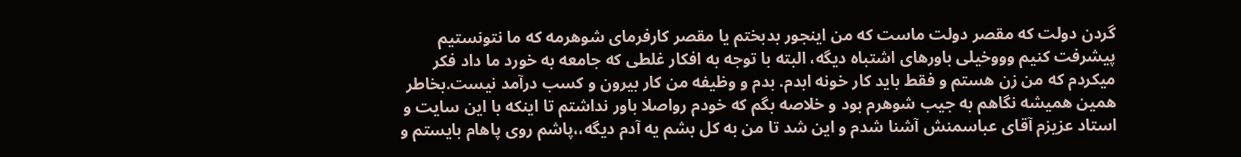گردن دولت که مقصر دولت ماست که من اینجور بدبختم یا مقصر کارفرمای شوهرمه که ما نتونستیم پیشرفت کنیم وووخیلی باورهای اشتباه دیگه، البته با توجه به افکار غلطی که جامعه به خورد ما داد فکر میکردم که من زن هستم و فقط باید کار خونه ابدم. بدم و وظیفه من کار بیرون و کسب درآمد نیست.بخاطر همین همیشه نگاهم به جیب شوهرم بود و خلاصه بگم که خودم رواصلا باور نداشتم تا اینکه با این سایت و استاد عزیزم آقای عباسمنش آشنا شدم و این شد تا من به کل بشم یه آدم دیگه،،پاشم روی پاهام بایستم و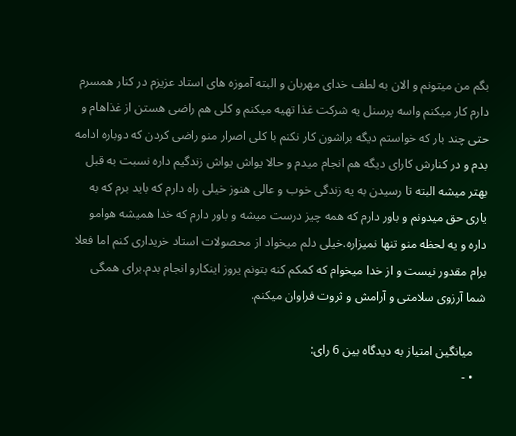بگم من میتونم و الان به لطف خدای مهربان و البته آموزه های استاد عزیزم در کنار همسرم دارم کار میکنم واسه پرسنل یه شرکت غذا تهیه میکنم و کلی هم راضی هستن از غذاهام و حتی چند بار که خواستم دیگه براشون کار نکنم با کلی اصرار منو راضی کردن که دوباره ادامه بدم و در کنارش کارای دیگه هم انجام میدم و حالا یواش یواش زندگیم داره نسبت به قبل بهتر میشه البته تا رسیدن به یه زندگی خوب و عالی هنوز خیلی راه دارم که باید برم که به یاری حق میدونم و باور دارم که همه چیز درست میشه و باور دارم که خدا همیشه هوامو داره و یه لحظه منو تنها نمیزاره.خیلی دلم میخواد از محصولات استاد خریداری کنم اما فعلا برام مقدور نیست و از خدا میخوام که کمکم کنه بتونم یروز اینکارو انجام بدم.برای همگی شما آرزوی سلامتی و آرامش و ثروت فراوان میکنم.

    میانگین امتیاز به دیدگاه بین 6 رای:
    • -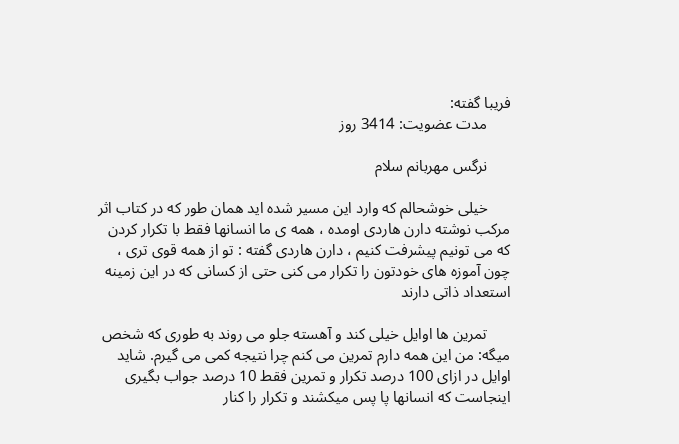فریبا گفته:
      مدت عضویت: 3414 روز

      نرگس مهربانم سلام

      خیلی خوشحالم که وارد این مسیر شده اید همان طور که در کتاب اثر مرکب نوشته دارن هاردی اومده ، همه ی ما انسانها فقط با تکرار کردن که می تونیم پیشرفت کنیم ، دارن هاردی گفته : تو از همه قوی تری ، چون آموزه های خودتون را تکرار می کنی حتی از کسانی که در این زمینه استعداد ذاتی دارند

      تمرین ها اوایل خیلی کند و آهسته جلو می روند به طوری که شخص میگه: من این همه دارم تمرین می کنم چرا نتیجه کمی می گیرم. شاید اوایل در ازای 100 درصد تکرار و تمرین فقط 10 درصد جواب بگیری اینجاست که انسانها پا پس میکشند و تکرار را کنار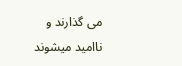می گذارند و ناامید میشوند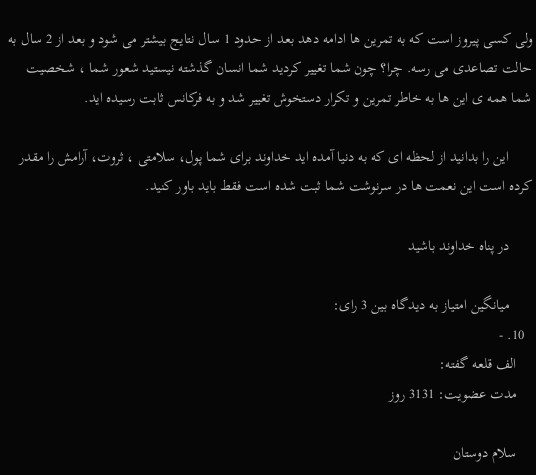ولی کسی پیروز است که به تمرین ها ادامه دهد بعد از حدود 1 سال نتایج بیشتر می شود و بعد از 2 سال به حالت تصاعدی می رسه. چرا؟ چون شما تغییر کردید شما انسان گذشته نیستید شعور شما ، شخصیت شما همه ی این ها به خاطر تمرین و تکرار دستخوش تغییر شد و به فرکانس ثابت رسیده اید.

      این را بدانید از لحظه ای که به دنیا آمده اید خداوند برای شما پول، سلامتی ، ثروت، آرامش را مقدر کرده است این نعمت ها در سرنوشت شما ثبت شده است فقط باید باور کنید.

      در پناه خداوند باشید

      میانگین امتیاز به دیدگاه بین 3 رای:
  10. -
    الف قلعه گفته:
    مدت عضویت: 3131 روز

    سلام دوستان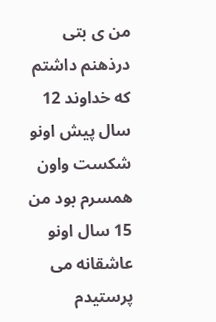من ی بتی درذهنم داشتم که خداوند 12 سال پیش اونو شکست واون همسرم بود من 15 سال اونو عاشقانه می پرستیدم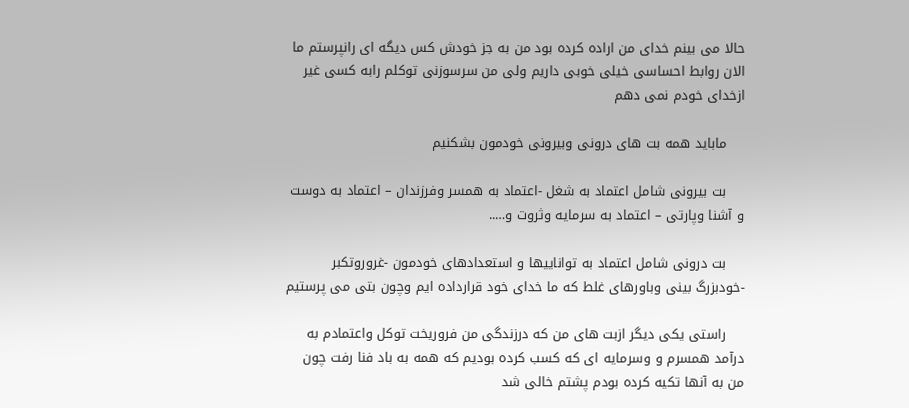حالا می بینم خدای من اراده کرده بود من به جز خودش کس دیگه ای رانپرستم ما الان روابط احساسی خیلی خوبی داریم ولی من سرسوزنی توکلم رابه کسی غیر ازخدای خودم نمی دهم

    ماباید همه بت های درونی وبیرونی خودمون بشکنیم

    بت بیرونی شامل اعتماد به شغل -اعتماد به همسر وفرزندان – اعتماد به دوست و آشنا وپارتی – اعتماد به سرمایه وثروت و…..

    بت درونی شامل اعتماد به تواناییها و استعدادهای خودمون -غروروتکبر -خودبزرگ بینی وباورهای غلط که ما خدای خود قرارداده ایم وچون بتی می پرستیم

    راستی یکی دیگر ازبت های من که درزندگی من فروریخت توکل واعتمادم به درآمد همسرم و وسرمایه ای که کسب کرده بودیم که همه به باد فنا رفت چون من به آنها تکیه کرده بودم پشتم خالی شد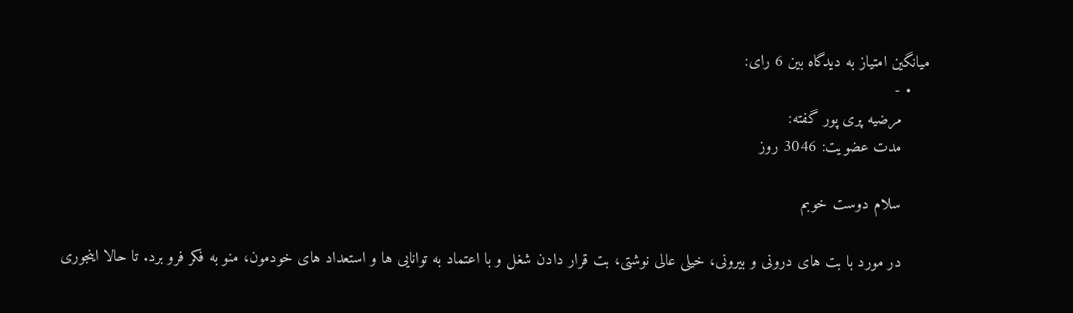میانگین امتیاز به دیدگاه بین 6 رای:
    • -
      مرضیه پری پور گفته:
      مدت عضویت: 3046 روز

      سلام دوست خوبم

      در مورد با بت های درونی و بیرونی، خیلی عالی نوشتی، بت قرار دادن شغل و با اعتماد به توانایی ها و استعداد های خودمون، منو به فکر فرو برد. تا حالا اینجوری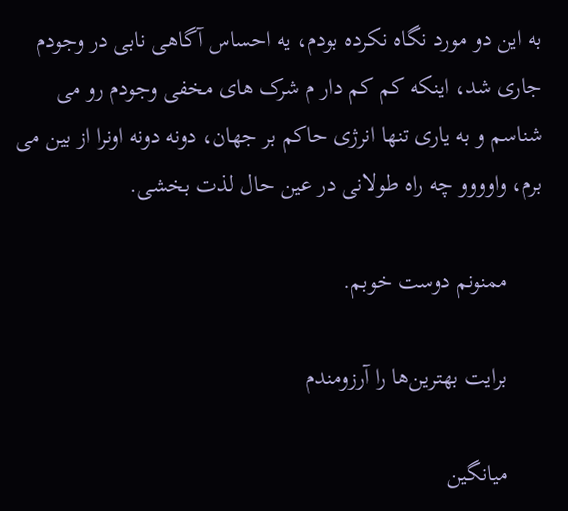به این دو مورد نگاه نکرده بودم، یه احساس آگاهی نابی در وجودم جاری شد، اینکه کم کم دار م شرک های مخفی وجودم رو می شناسم و به یاری تنها انرژی حاکم بر جهان، دونه دونه اونرا از بین می برم، واوووو چه راه طولانی در عین حال لذت بخشی.

      ممنونم دوست خوبم.

      برایت بهترین‌ها را آرزومندم

      میانگین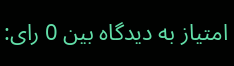امتیاز به دیدگاه بین 0 رای: